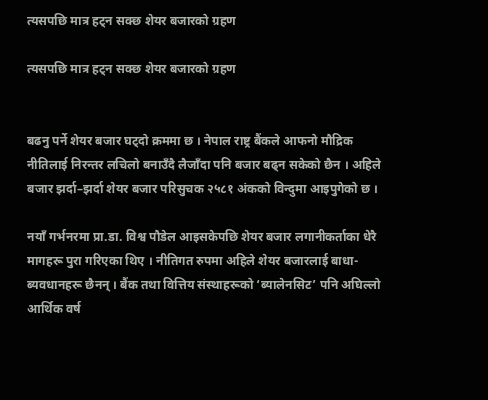त्यसपछि मात्र हट्न सक्छ शेयर बजारको ग्रहण

त्यसपछि मात्र हट्न सक्छ शेयर बजारको ग्रहण


बढनु पर्ने शेयर बजार घट्दो क्रममा छ । नेपाल राष्ट्र बैंकले आफनो मौद्रिक नीतिलाई निरन्तर लचिलो बनाउँदै लैजाँदा पनि बजार बढ्न सकेको छैन । अहिले बजार झर्दा–झर्दा शेयर बजार परिसुचक २५८१ अंकको विन्दुमा आइपुगेको छ ।

नयाँ गर्भनरमा प्रा.डा. विश्व पौडेल आइसकेपछि शेयर बजार लगानीकर्ताका धेरै मागहरू पुरा गरिएका थिए । नीतिगत रुपमा अहिले शेयर बजारलाई बाधा-ब्यवधानहरू छैनन् । बैंक तथा वित्तिय संस्थाहरूको ‘ब्यालेनसिट’ पनि अघिल्लो आर्थिक वर्ष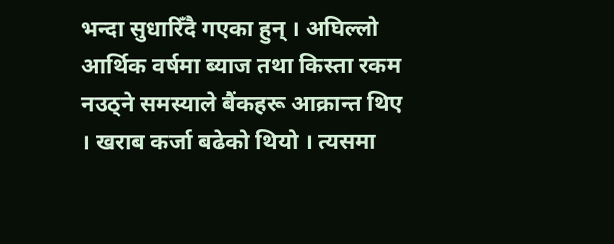भन्दा सुधारिँदै गएका हुन् । अघिल्लो आर्थिक वर्षमा ब्याज तथा किस्ता रकम नउठ्ने समस्याले बैंकहरू आक्रान्त थिए । खराब कर्जा बढेको थियो । त्यसमा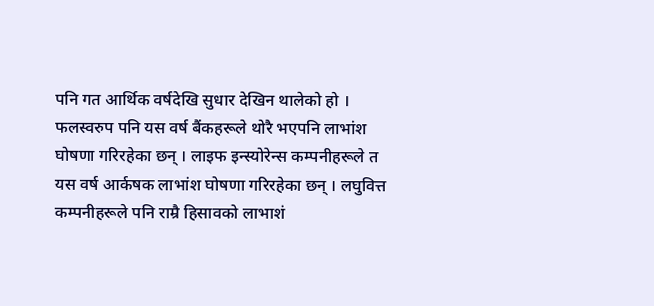पनि गत आर्थिक वर्षदेखि सुधार देखिन थालेको हो । फलस्वरुप पनि यस वर्ष बैंकहरूले थोरै भएपनि लाभांश घोषणा गरिरहेका छन् । लाइफ इन्स्योरेन्स कम्पनीहरूले त यस वर्ष आर्कषक लाभांश घोषणा गरिरहेका छन् । लघुवित्त कम्पनीहरूले पनि राम्रै हिसावको लाभाशं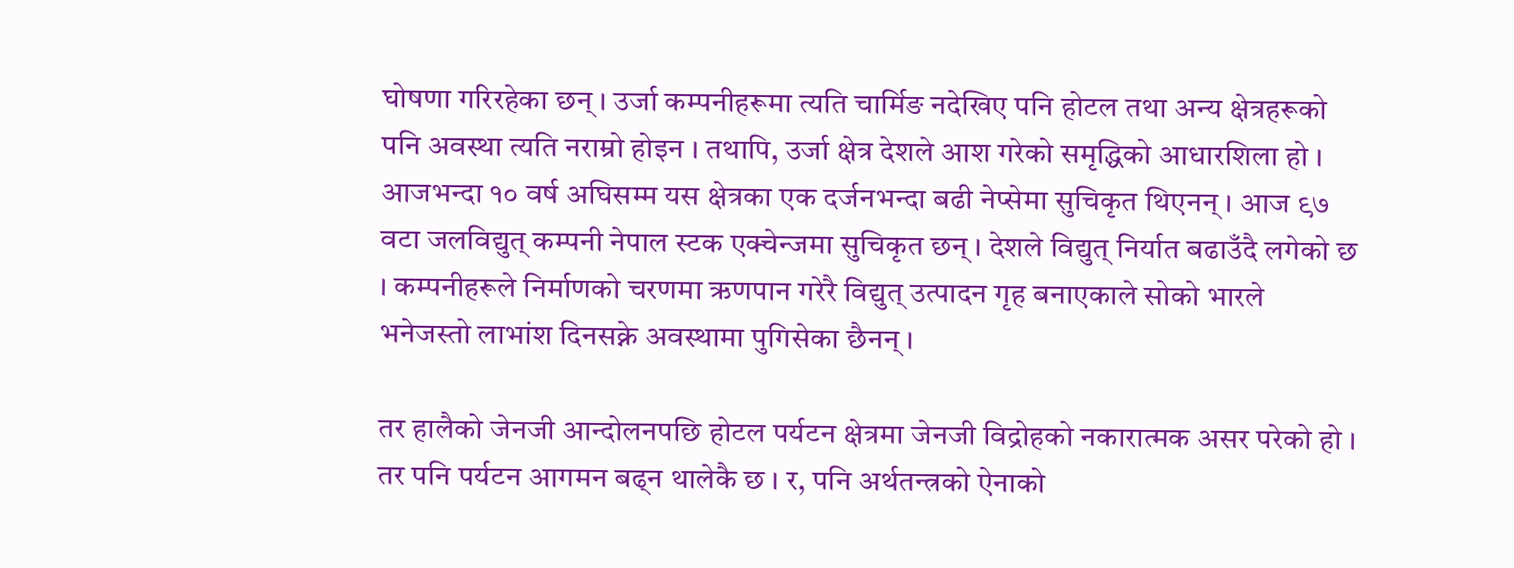घोषणा गरिरहेका छन् । उर्जा कम्पनीहरूमा त्यति चार्मिङ नदेखिए पनि होटल तथा अन्य क्षेत्रहरूको पनि अवस्था त्यति नराम्रो होइन । तथापि, उर्जा क्षेत्र देशले आश गरेको समृद्धिको आधारशिला हो । आजभन्दा १० वर्ष अघिसम्म यस क्षेत्रका एक दर्जनभन्दा बढी नेप्सेमा सुचिकृत थिएनन् । आज ९७ वटा जलविद्युत् कम्पनी नेपाल स्टक एक्चेन्जमा सुचिकृत छन् । देशले विद्युत् निर्यात बढाउँदै लगेको छ । कम्पनीहरूले निर्माणको चरणमा ऋणपान गरेरै विद्युत् उत्पादन गृह बनाएकाले सोको भारले भनेजस्तो लाभांश दिनसक्ने अवस्थामा पुगिसेका छैनन् ।

तर हालैको जेनजी आन्दोलनपछि होटल पर्यटन क्षेत्रमा जेनजी विद्रोहको नकारात्मक असर परेको हो । तर पनि पर्यटन आगमन बढ्न थालेकै छ । र, पनि अर्थतन्त्रको ऐनाको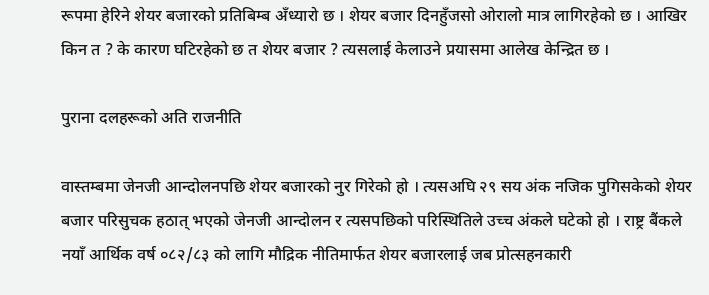रूपमा हेरिने शेयर बजारको प्रतिबिम्ब अँध्यारो छ । शेयर बजार दिनहुँजसो ओरालो मात्र लागिरहेको छ । आखिर किन त ? के कारण घटिरहेको छ त शेयर बजार ? त्यसलाई केलाउने प्रयासमा आलेख केन्द्रित छ ।

पुराना दलहरूको अति राजनीति

वास्तम्बमा जेनजी आन्दोलनपछि शेयर बजारको नुर गिरेको हो । त्यसअघि २९ सय अंक नजिक पुगिसकेको शेयर बजार परिसुचक हठात् भएको जेनजी आन्दोलन र त्यसपछिको परिस्थितिले उच्च अंकले घटेको हो । राष्ट्र बैंकले नयाँ आर्थिक वर्ष ०८२/८३ को लागि मौद्रिक नीतिमार्फत शेयर बजारलाई जब प्रोत्सहनकारी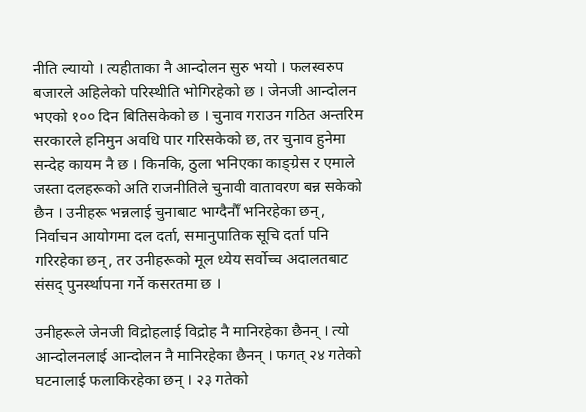नीति ल्यायो । त्यहीताका नै आन्दोलन सुरु भयो । फलस्वरुप बजारले अहिलेको परिस्थीति भोगिरहेको छ । जेनजी आन्दोलन भएको १०० दिन बितिसकेको छ । चुनाव गराउन गठित अन्तरिम सरकारले हनिमुन अवधि पार गरिसकेको छ, तर चुनाव हुनेमा सन्देह कायम नै छ । किनकि, ठुला भनिएका काङ्ग्रेस र एमाले जस्ता दलहरूको अति राजनीतिले चुनावी वातावरण बन्न सकेको छैन । उनीहरू भन्नलाई चुनाबाट भाग्दैनौँ भनिरहेका छन्, निर्वाचन आयोगमा दल दर्ता, समानुपातिक सूचि दर्ता पनि गरिरहेका छन्, तर उनीहरूको मूल ध्येय सर्वोच्च अदालतबाट संसद् पुनर्स्थापना गर्ने कसरतमा छ ।

उनीहरूले जेनजी विद्रोहलाई विद्रोह नै मानिरहेका छैनन् । त्यो आन्दोलनलाई आन्दोलन नै मानिरहेका छैनन् । फगत् २४ गतेको घटनालाई फलाकिरहेका छन् । २३ गतेको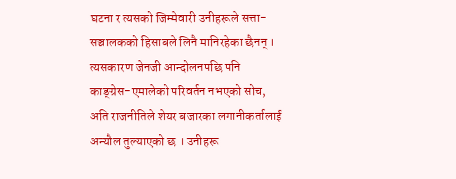घटना र त्यसको जिम्मेवारी उनीहरूले सत्ता-सञ्चालकको हिसाबले लिनै मानिरहेका छैनन् । त्यसकारण जेनजी आन्दोलनपछि पनि काङ्ग्रेस-एमालेको परिवर्तन नभएको सोच, अति राजनीतिले शेयर बजारका लगानीकर्तालाई अन्यौल तुल्याएको छ । उनीहरू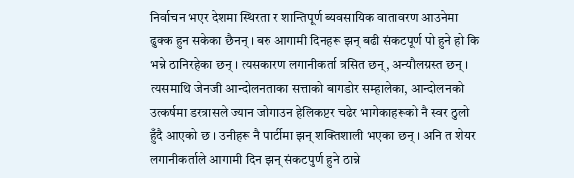निर्वाचन भएर देशमा स्थिरता र शान्तिपूर्ण ब्यवसायिक वातावरण आउनेमा ढुक्क हुन सकेका छैनन् । बरु आगामी दिनहरू झन् बढी संकटपूर्ण पो हुने हो कि भन्ने ठानिरहेका छन् । त्यसकारण लगानीकर्ता त्रसित छन्, अन्यौलग्रस्त छन् । त्यसमाथि जेनजी आन्दोलनताका सत्ताको बागडोर सम्हालेका, आन्दोलनको उत्कर्षमा डरत्रासले ज्यान जोगाउन हेलिकप्टर चढेर भागेकाहरूको नै स्वर ठुलो हुँदै आएको छ । उनीहरू नै पार्टीमा झन् शक्तिशाली भएका छन् । अनि त शेयर लगानीकर्ताले आगामी दिन झन् संकटपुर्ण हुने ठान्ने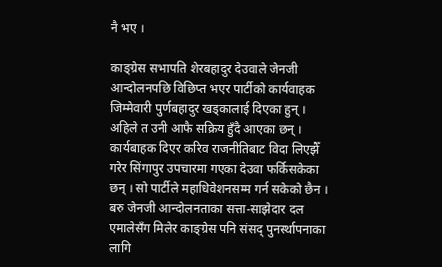नै भए ।

काङ्ग्रेस सभापति शेरबहादुर देउवाले जेनजी आन्दोलनपछि विछिप्त भएर पार्टीको कार्यवाहक जिम्मेवारी पुर्णबहादुर खड्कालाई दिएका हुन् । अहिले त उनी आफै सक्रिय हुँदै आएका छन् । कार्यबाहक दिएर करिव राजनीतिबाट विदा लिएझैँ गरेर सिंगापुर उपचारमा गएका देउवा फर्किसकेका छन् । सो पार्टीले महाधिवेशनसम्म गर्न सकेको छैन । बरु जेनजी आन्दोलनताका सत्ता-साझेदार दल एमालेसँग मिलेर काङ्ग्रेस पनि संसद् पुनर्स्थापनाका लागि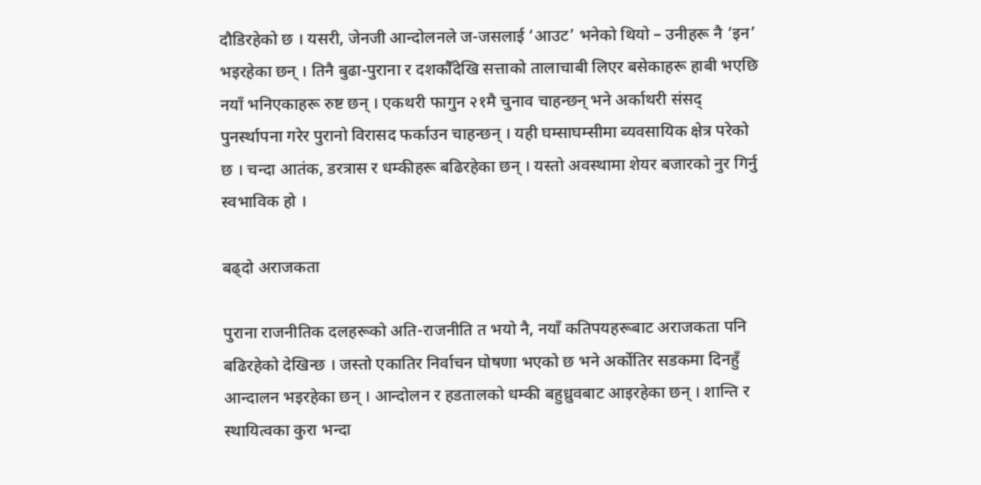दौडिरहेको छ । यसरी, जेनजी आन्दोलनले ज-जसलाई ‘आउट’ भनेको थियो – उनीहरू नै ‘इन’ भइरहेका छन् । तिनै बुढा-पुराना र दशकौँदेखि सत्ताको तालाचाबी लिएर बसेकाहरू हाबी भएछि नयाँ भनिएकाहरू रुष्ट छन् । एकथरी फागुन २१मै चुनाव चाहन्छन् भने अर्काथरी संसद् पुनर्स्थापना गरेर पुरानो विरासद फर्काउन चाहन्छन् । यही घम्साघम्सीमा ब्यवसायिक क्षेत्र परेको छ । चन्दा आतंक, डरत्रास र धम्कीहरू बढिरहेका छन् । यस्तो अवस्थामा शेयर बजारको नुर गिर्नु स्वभाविक हो ।

बढ्दो अराजकता

पुराना राजनीतिक दलहरूको अति-राजनीति त भयो नै, नयाँ कतिपयहरूबाट अराजकता पनि बढिरहेको देखिन्छ । जस्तो एकातिर निर्वाचन घोषणा भएको छ भने अर्कोतिर सडकमा दिनहुँ आन्दालन भइरहेका छन् । आन्दोलन र हडतालको धम्की बहुध्रुवबाट आइरहेका छन् । शान्ति र स्थायित्वका कुरा भन्दा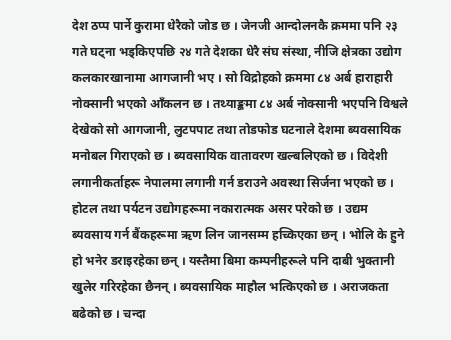देश ठप्प पार्ने कुरामा धेरैको जोड छ । जेनजी आन्दोलनकै क्रममा पनि २३ गते घट्ना भड्किएपछि २४ गते देशका धेरै संघ संस्था, नीजि क्षेत्रका उद्योग कलकारखानामा आगजानी भए । सो विद्रोहको क्रममा ८४ अर्ब हाराहारी नोक्सानी भएको आँकलन छ । तथ्याङ्कमा ८४ अर्ब नोक्सानी भएपनि विश्वले देखेको सो आगजानी, लुटपपाट तथा तोडफोड घटनाले देशमा ब्यवसायिक मनोबल गिराएको छ । ब्यवसायिक वातावरण खल्बलिएको छ । विदेशी लगानीकर्ताहरू नेपालमा लगानी गर्न डराउने अवस्था सिर्जना भएको छ । होटल तथा पर्यटन उद्योगहरूमा नकारात्मक असर परेको छ । उद्यम ब्यवसाय गर्न बैंकहरूमा ऋण लिन जानसम्म हच्किएका छन् । भोलि के हुने हो भनेर डराइरहेका छन् । यस्तैमा बिमा कम्पनीहरूले पनि दाबी भुक्तानी खुलेर गरिरहेका छैनन् । ब्यवसायिक माहौल भत्किएको छ । अराजकता बढेको छ । चन्दा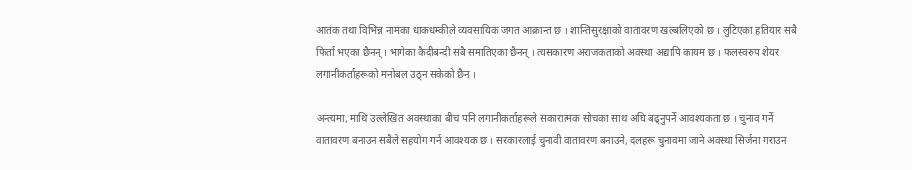आतंक तथा विभिन्न नामका धाकधम्कीले व्यवसायिक जगत आक्रान्त छ । शान्तिसुरक्षाको वातावरण खल्बलिएको छ । लुटिएका हतियार सबै फिर्ता भएका छैनन् । भागेका कैदीबन्दी सबै समातिएका छैनन् । त्यसकारण अराजकताको अवस्था अद्यापि कायम छ । फलस्वरुप शेयर लगानीकर्ताहरूको मनोबल उठ्न सकेको छैन ।

अन्त्यमा, माथि उल्लेखित अवस्थाका बीच पनि लगानीकर्ताहरूले सकारात्मक सोचका साथ अघि बढ्नुपर्ने आवश्यकता छ । चुनाव गर्ने वातावरण बनाउन सबैले सहयोग गर्न आवश्यक छ । सरकारलाई चुनावी वातावरण बनाउने, दलहरू चुनावमा जाने अवस्था सिर्जना गराउन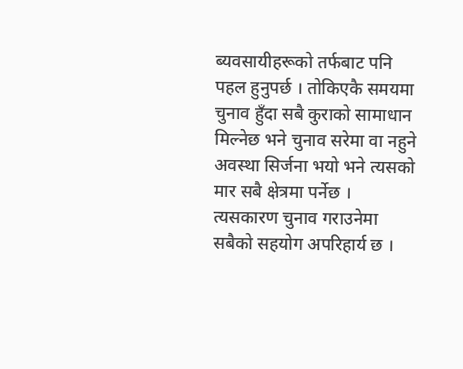ब्यवसायीहरूको तर्फबाट पनि पहल हुनुपर्छ । तोकिएकै समयमा चुनाव हुँदा सबै कुराको सामाधान मिल्नेछ भने चुनाव सरेमा वा नहुने अवस्था सिर्जना भयो भने त्यसको मार सबै क्षेत्रमा पर्नेछ । त्यसकारण चुनाव गराउनेमा सबैको सहयोग अपरिहार्य छ ।